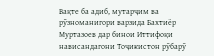Вақте ба адиб, мутарҷим ва рӯзноманигори варзида Бахтиёр Муртазоев дар бинои Иттифоқи нависандагони Тоҷикистон рӯбарӯ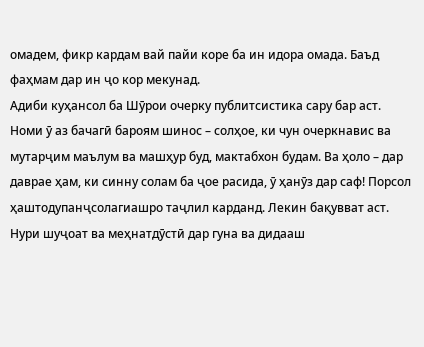омадем, фикр кардам вай пайи коре ба ин идора омада. Баъд фаҳмам дар ин ҷо кор мекунад.
Адиби куҳансол ба Шӯрои очерку публитсистика сару бар аст.
Номи ӯ аз бачагӣ бароям шинос – солҳое, ки чун очеркнавис ва мутарҷим маълум ва машҳур буд, мактабхон будам. Ва ҳоло – дар даврае ҳам, ки синну солам ба ҷое расида, ӯ ҳанӯз дар саф! Порсол ҳаштодупанҷсолагиашро таҷлил карданд. Лекин бақувват аст. Нури шуҷоат ва меҳнатдӯстӣ дар гуна ва дидааш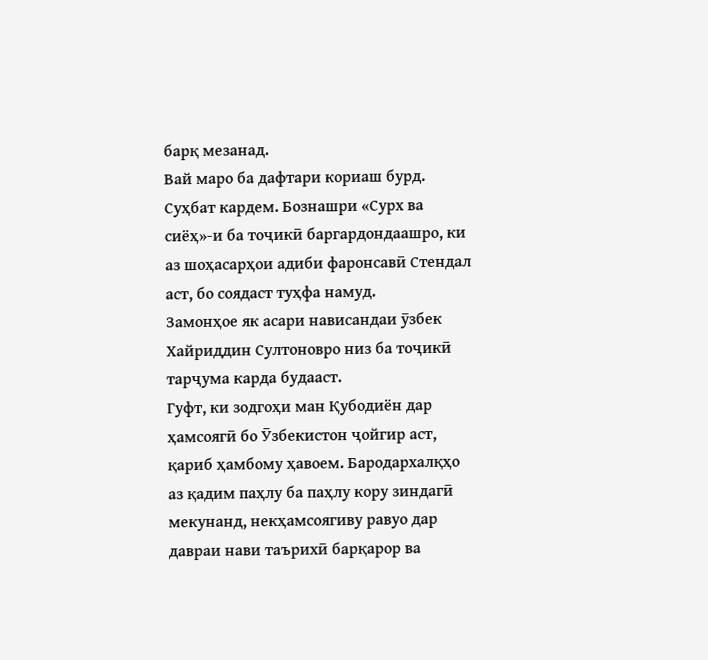барқ мезанад.
Вай маро ба дафтари кориаш бурд. Суҳбат кардем. Бознашри «Сурх ва сиёҳ»-и ба тоҷикӣ баргардондаашро, ки аз шоҳасарҳои адиби фаронсавӣ Стендал аст, бо соядаст туҳфа намуд.
Замонҳое як асари нависандаи ӯзбек Хайриддин Султоновро низ ба тоҷикӣ тарҷума карда будааст.
Гуфт, ки зодгоҳи ман Қубодиён дар ҳамсоягӣ бо Ӯзбекистон ҷойгир аст, қариб ҳамбому ҳавоем. Бародархалқҳо аз қадим паҳлу ба паҳлу кору зиндагӣ мекунанд, некҳамсоягиву равуо дар давраи нави таърихӣ барқарор ва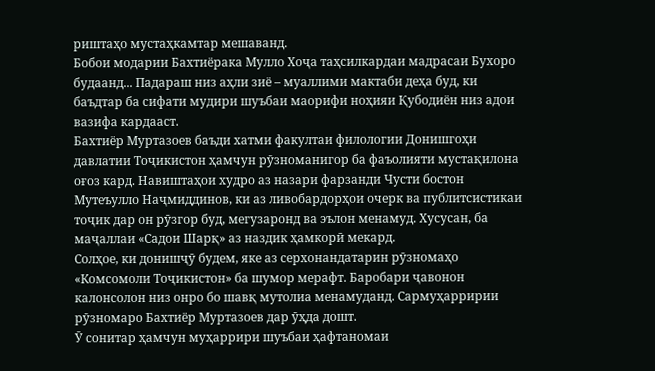риштаҳо мустаҳкамтар мешаванд.
Бобои модарии Бахтиёрака Мулло Хоҷа таҳсилкардаи мадрасаи Бухоро будаанд... Падараш низ аҳли зиё – муаллими мактаби деҳа буд, ки баъдтар ба сифати мудири шуъбаи маорифи ноҳияи Қубодиён низ адои вазифа кардааст.
Бахтиёр Муртазоев баъди хатми факултаи филологии Донишгоҳи давлатии Тоҷикистон ҳамчун рӯзноманигор ба фаъолияти мустақилона оғоз кард. Навиштаҳои худро аз назари фарзанди Чусти бостон Мутеъулло Наҷмиддинов, ки аз ливобардорҳои очерк ва публитсистикаи тоҷик дар он рӯзгор буд, мегузаронд ва эълон менамуд. Хусусан, ба маҷаллаи «Садои Шарқ» аз наздик ҳамкорӣ мекард.
Солҳое, ки донишҷӯ будем, яке аз серхонандатарин рӯзномаҳо «Комсомоли Тоҷикистон» ба шумор мерафт. Баробари ҷавонон калонсолон низ онро бо шавқ мутолиа менамуданд. Сармуҳарририи рӯзномаро Бахтиёр Муртазоев дар ӯҳда дошт.
Ӯ сонитар ҳамчун муҳаррири шуъбаи ҳафтаномаи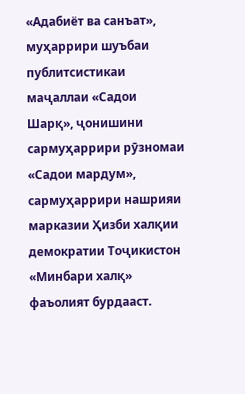«Адабиёт ва санъат», муҳаррири шуъбаи публитсистикаи маҷаллаи «Садои Шарқ», ҷонишини сармуҳаррири рӯзномаи «Садои мардум», сармуҳаррири нашрияи марказии Ҳизби халқии демократии Тоҷикистон «Минбари халқ» фаъолият бурдааст.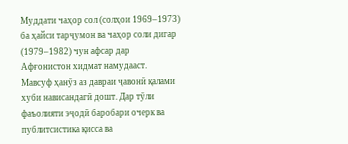Муддати чаҳор сол (солҳои 1969–1973) ба ҳайси тарҷумон ва чаҳор соли дигар (1979–1982) чун афсар дар Афғонистон хидмат намудааст.
Мавсуф ҳанӯз аз давраи ҷавонӣ қалами хуби нависандагӣ дошт. Дар тӯли фаъолияти эҷодӣ баробари очерк ва публитсистика қисса ва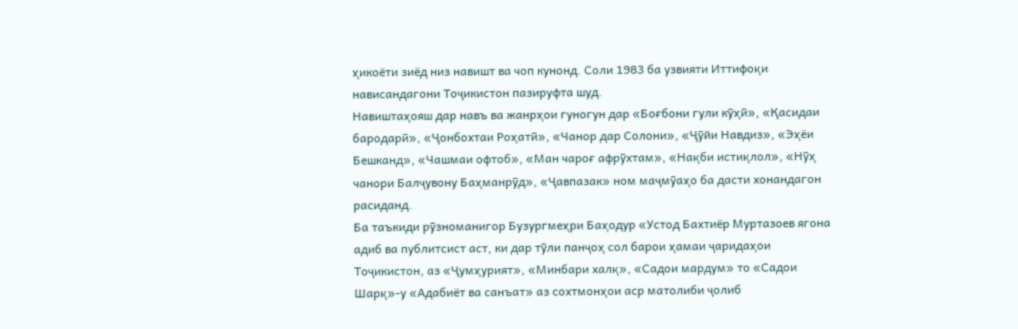ҳикоёти зиёд низ навишт ва чоп кунонд. Соли 1983 ба узвияти Иттифоқи нависандагони Тоҷикистон пазируфта шуд.
Навиштаҳояш дар навъ ва жанрҳои гуногун дар «Боғбони гули кӯҳӣ», «Қасидаи бародарӣ», «Ҷонбохтаи Роҳатӣ», «Чанор дар Солони», «Ҷӯйи Навдиз», «Эҳёи Бешканд», «Чашмаи офтоб», «Ман чароғ афрӯхтам», «Нақби истиқлол», «Нӯҳ чанори Балҷувону Баҳманрӯд», «Ҷавпазак» ном маҷмӯаҳо ба дасти хонандагон расиданд.
Ба таъкиди рӯзноманигор Бузургмеҳри Баҳодур «Устод Бахтиёр Муртазоев ягона адиб ва публитсист аст, ки дар тӯли панҷоҳ сол барои ҳамаи ҷаридаҳои Тоҷикистон, аз «Ҷумҳурият», «Минбари халқ», «Садои мардум» то «Садои Шарқ»-у «Адабиёт ва санъат» аз сохтмонҳои аср матолиби ҷолиб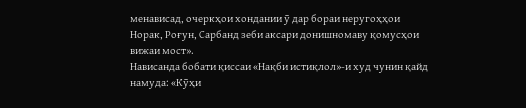менависад, очеркҳои хондании ӯ дар бораи неругоҳҳои Норак, Роғун, Сарбанд зеби аксари донишномаву қомусҳои вижаи мост».
Нависанда бобати қиссаи «Нақби истиқлол»-и худ чунин қайд намуда: «Кӯҳи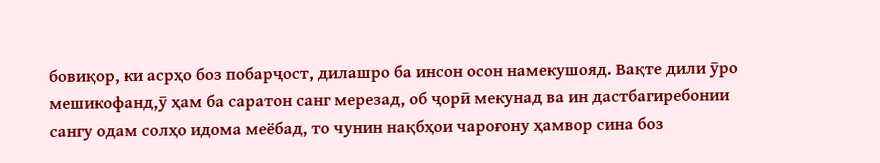бовиқор, ки асрҳо боз побарҷост, дилашро ба инсон осон намекушояд. Вақте дили ӯро мешикофанд,ӯ ҳам ба саратон санг мерезад, об ҷорӣ мекунад ва ин дастбагиребонии сангу одам солҳо идома меёбад, то чунин нақбҳои чароғону ҳамвор сина боз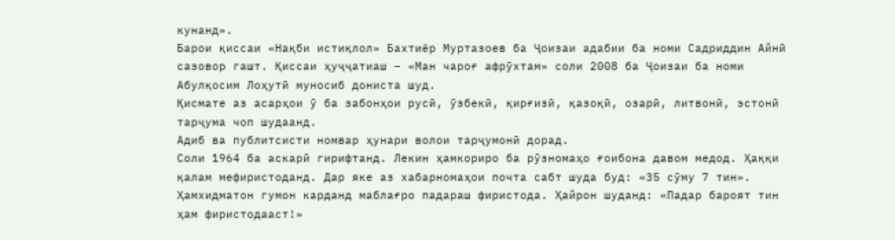кунанд».
Барои қиссаи «Нақби истиқлол» Бахтиёр Муртазоев ба Ҷоизаи адабии ба номи Садриддин Айнӣ сазовор гашт. Қиссаи ҳуҷҷатиаш – «Ман чароғ афрӯхтам» соли 2008 ба Ҷоизаи ба номи Абулқосим Лоҳутӣ муносиб дониста шуд.
Қисмате аз асарҳои ӯ ба забонҳои русӣ, ӯзбекӣ, қирғизӣ, қазоқӣ, озарӣ, литвонӣ, эстонӣ тарҷума чоп шудаанд.
Адиб ва публитсисти номвар ҳунари волои тарҷумонӣ дорад.
Соли 1964 ба аскарӣ гирифтанд. Лекин ҳамкориро ба рӯзномаҳо ғоибона давом медод. Ҳаққи қалам мефиристоданд. Дар яке аз хабарномаҳои почта сабт шуда буд: «35 сӯму 7 тин». Ҳамхидматон гумон карданд маблағро падараш фиристода. Ҳайрон шуданд: «Падар бароят тин ҳам фиристодааст!»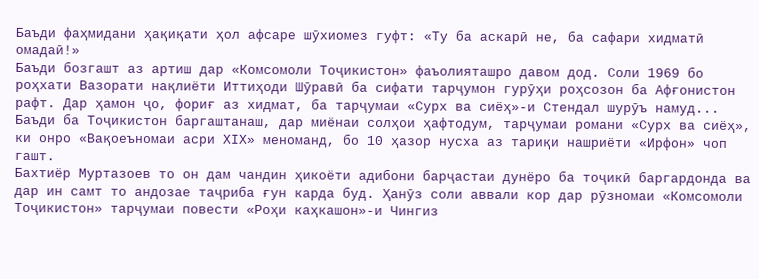Баъди фаҳмидани ҳақиқати ҳол афсаре шӯхиомез гуфт: «Ту ба аскарӣ не, ба сафари хидматӣ омадаӣ!»
Баъди бозгашт аз артиш дар «Комсомоли Тоҷикистон» фаъолияташро давом дод. Соли 1969 бо роҳхати Вазорати нақлиёти Иттиҳоди Шӯравӣ ба сифати тарҷумон гурӯҳи роҳсозон ба Афғонистон рафт. Дар ҳамон ҷо, фориғ аз хидмат, ба тарҷумаи «Сурх ва сиёҳ»-и Стендал шурӯъ намуд... Баъди ба Тоҷикистон баргаштанаш, дар миёнаи солҳои ҳафтодум, тарҷумаи романи «Сурх ва сиёҳ», ки онро «Вақоеъномаи асри ХIХ» меноманд, бо 10 ҳазор нусха аз тариқи нашриёти «Ирфон» чоп гашт.
Бахтиёр Муртазоев то он дам чандин ҳикоёти адибони барҷастаи дунёро ба тоҷикӣ баргардонда ва дар ин самт то андозае таҷриба ғун карда буд. Ҳанӯз соли аввали кор дар рӯзномаи «Комсомоли Тоҷикистон» тарҷумаи повести «Роҳи каҳкашон»-и Чингиз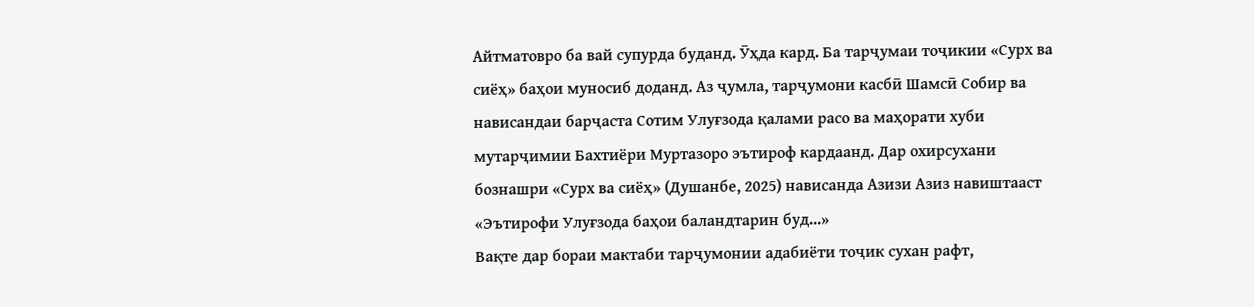Айтматовро ба вай супурда буданд. Ӯҳда кард. Ба тарҷумаи тоҷикии «Сурх ва сиёҳ» баҳои муносиб доданд. Аз ҷумла, тарҷумони касбӣ Шамсӣ Собир ва нависандаи барҷаста Сотим Улуғзода қалами расо ва маҳорати хуби мутарҷимии Бахтиёри Муртазоро эътироф кардаанд. Дар охирсухани бознашри «Сурх ва сиёҳ» (Душанбе, 2025) нависанда Азизи Азиз навиштааст «Эътирофи Улуғзода баҳои баландтарин буд...»
Вақте дар бораи мактаби тарҷумонии адабиёти тоҷик сухан рафт,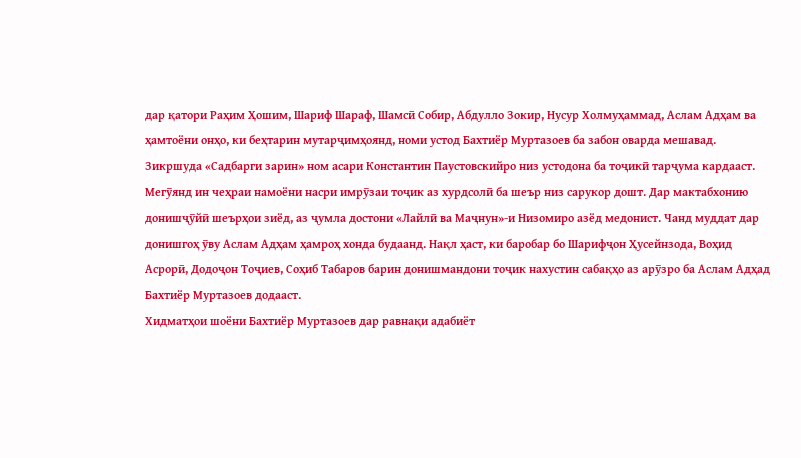дар қатори Раҳим Ҳошим, Шариф Шараф, Шамсӣ Собир, Абдулло Зокир, Нусур Холмуҳаммад, Аслам Адҳам ва ҳамтоёни онҳо, ки беҳтарин мутарҷимҳоянд, номи устод Бахтиёр Муртазоев ба забон оварда мешавад.
Зикршуда «Садбарги зарин» ном асари Константин Паустовскийро низ устодона ба тоҷикӣ тарҷума кардааст.
Мегӯянд ин чеҳраи намоёни насри имрӯзаи тоҷик аз хурдсолӣ ба шеър низ сарукор дошт. Дар мактабхонию донишҷӯйӣ шеърҳои зиёд, аз ҷумла достони «Лайлӣ ва Маҷнун»-и Низомиро азёд медонист. Чанд муддат дар донишгоҳ ӯву Аслам Адҳам ҳамроҳ хонда будаанд. Нақл ҳаст, ки баробар бо Шарифҷон Ҳусейнзода, Воҳид Асрорӣ, Додоҷон Тоҷиев, Соҳиб Табаров барин донишмандони тоҷик нахустин сабақҳо аз арӯзро ба Аслам Адҳад Бахтиёр Муртазоев додааст.
Хидматҳои шоёни Бахтиёр Муртазоев дар равнақи адабиёт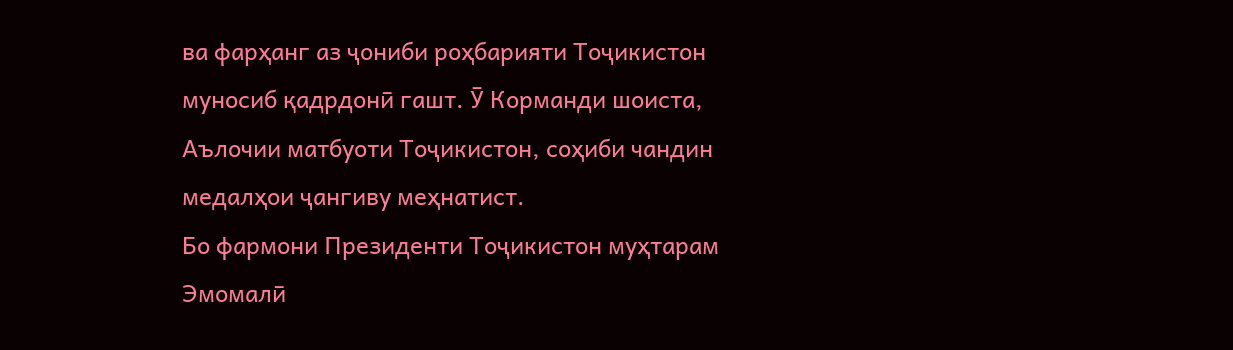ва фарҳанг аз ҷониби роҳбарияти Тоҷикистон муносиб қадрдонӣ гашт. Ӯ Корманди шоиста, Аълочии матбуоти Тоҷикистон, соҳиби чандин медалҳои ҷангиву меҳнатист.
Бо фармони Президенти Тоҷикистон муҳтарам Эмомалӣ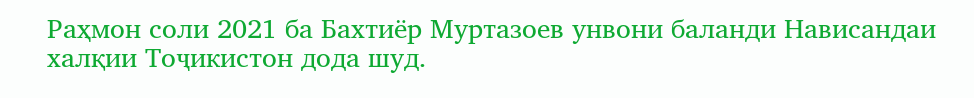Раҳмон соли 2021 ба Бахтиёр Муртазоев унвони баланди Нависандаи халқии Тоҷикистон дода шуд.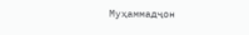Муҳаммадҷон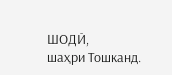ШОДӢ,
шаҳри Тошканд.